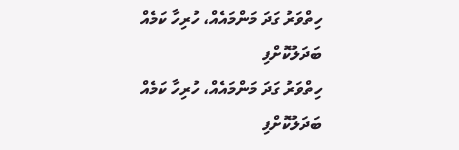ހިތްވަރު ގަދަ މަންމައެއް، ހުރިހާ ކަމެއް ބަދަލުކޮށްފި
ހިތްވަރު ގަދަ މަންމައެއް، ހުރިހާ ކަމެއް ބަދަލުކޮށްފި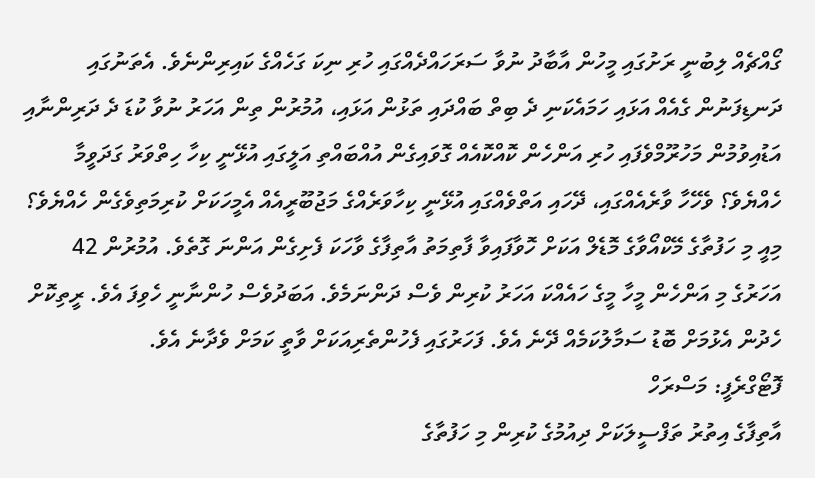ގޯއްޗެއް ލިބުނީ ރަށުގައި މީހުން އާބާދު ނުވާ ސަރަހައްދެއްގައި ހުރި ނިކަ ގަހެއްގެ ކައިރިންނެވެ. އެތަނުގައި ދަނޑިފަނުން ގެއެއް އަޅައި ހަމައެކަނި ދެ ބިތް ބައްދައި ތަޅުން އަޅައި، އުމުރުން ތިން އަހަރު ނުވާ ކުޑަ ދެ ދަރިންނާއި އަޑުއިވުމުން މަހުރޫމްވެފައި ހުރި އަންހެން ކޮއްކޮއެއް ގޮވައިގެން އުއްބައްތި އަލީގައި އުޅޭނީ ކިހާ ހިތްވަރު ގަދަވީމާ ހެއްޔެވެ؟ ވެހޭހާ ވާރެއެއްގައި، ދޭހައި އަތްވެއްގައި އުޅޭނީ ކިހާވަރެއްގެ މަޖުބޫރީއެއް އެމީހަކަށް ކުރިމަތިވެގެން ހެއްޔެވެ؟
މިއީ މި ހަފުތާގެ މޭކްއޯވާގެ މޮޑެލް އަކަށް ހޮވާފައިވާ ފާތިމަތު އާތިފާގެ ވާހަކަ ފެށިގެން އަންނަ ގޮތެވެ. އުމުރުން 42 އަހަރުގެ މި އަންހެން މީހާ މީގެ ހައެއްކަ އަހަރު ކުރިން ވެސް ދަންނަމެވެ. އަބަދުވެސް ހުންނާނީ ހެވިފަ އެވެ. ރީތިކޮށް ހެދުން އެޅުމަށް ބޮޑު ސަމާލުކަމެއް ދޭނެ އެވެ. ފަހަރުގައި ފެހުންތެރިއަކަށް ވާތީ ކަމަށް ވެދާނެ އެވެ.
ފޮޓޯގްރެފީ: މަސްރަހް
އާތިފާގެ އިތުރު ތަފްސީލަކަށް ދިއުމުގެ ކުރިން މި ހަފުތާގެ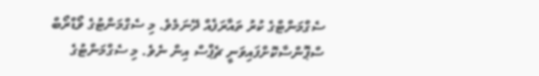ސެގްމަންޓްގެ ކުރު ތައާރަފެއް ދޭނަމެވެ. މި ސެގްމަންޓުގެ ވޯޑްރޯބް ސްޕޮންސާކޮށްފައިވަނީ ޗެޕްސް އިން ނެވެ. މި ސެގްމަންޓުގެ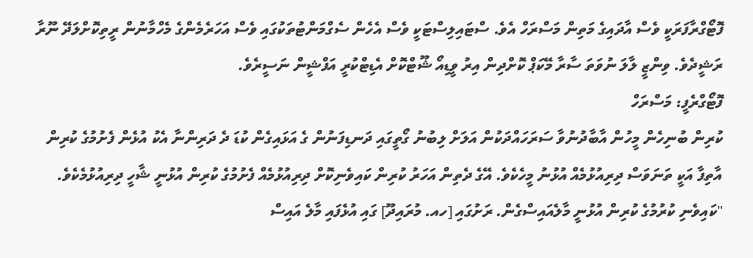ފޮޓޯގްރާފަރަކީ ވެސް އާދައިގެ މަތިން މަސްރަހް އެވެ. ސްޓައިލިސްޓަކީ ވެސް އެހެން ސެގްމަންޓުތަކުގައި ވެސް އަހަރެމެންގެ މެހްމާނުން ރީތިކޮށްލަދޭ ނޫރާ ރަޝީދެވެ. ވިންޒީ ލާލަ ނުވަތަ ސާރާ މޭކަޕް ކޮށްދިން އިރު ވީޑިއޯ ޝޫޓްކޮށް އެޑިޓްކުރީ އަފްޝީން ނަސީރެވެ.
ފޮޓޯގްރެފީ: މަސްރަހް
ކުރިން ބުނިހެން މީހުން އާބާދުނުވާ ސަރަހައްދަކުން އަލަށް ލިބުނު ގޯތީގައި ދަނޑިފަނުން ގެ އަޅައިގެން ކުޑަ ދެ ދަރިންނާ އެކު އުޅެން ފެށުމުގެ ކުރިން އާތިފާ އަކީ ތަނަވަސް ދިރިއުޅުމެއް އުޅުނު މީހެކެވެ. އޭގެ ދެތިން އަހަރު ކުރިން ކައިވެނިކޮށް ދިރިއުޅުމެއް ފެށުމުގެ ކުރިން އުޅުނީ ޝާހީ ދިރިއުޅުމެކެވެ.
"ކައިވެނި ކުރުމުގެ ކުރިން އުޅުނީ މާލެއައިސްގެން. ރަށުގައި [ހއ. މުރައިދޫ] ގައި އުޅެފައި މާލެ އައިސް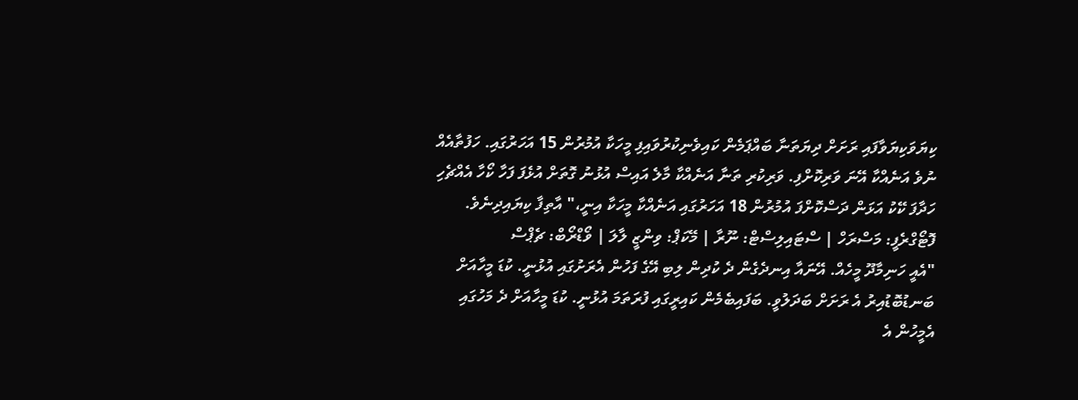ކިޔަވަކިޔަވާފައި ރަށަށް ދިޔަތަނާ ބައްޕަމެން ކައިވެނިކުރުވައިފި މީހަކާ އުމުރުން 15 އަހަރުގައި. ހަފުތާއެއް ނުވެ އަނެއްކާ އޭނަ ވަރިކޮށްފި. ވަރިކުރި ތަނާ އަނެއްކާ މާލެ އައިސް އުޅުނު ގޮތަށް އުޅެފަ ފަހާ ކޯހާ އެއްޗެހި ހަދާފަ ކޭކު އަޅަން ދަސްކޮށްފަ އުމުރުން 18 އަހަރުގައި އަނެއްކާ މީހަކާ އިނީ،" އާތިފާ ކިޔައިދިނެވެ.
ފޮޓޯގްރެފީ: މަސްރަހް | ސްޓައިލިސްޓް: ނޫރާ | މޭކަޕް: ވިންޒީ ލާލަ | ވޯޑްރޯބް: ޗެޕްސް
"އެއީ ހަނިމާދޫ މީހެއް. އޭނައާ އިނދެގެން ދެ ކުދިން ލިބި އޭގެ ފަހުން އެރަށުގައި އުޅުނީ. ކުޑަ މީހާއަށް ބަނޑުބޮޑުއިރު އެ ރަށަށް ބަދަލުވީ. ބަފައިބެމެން ކައިރީގައި ފުރަތަމަ އުޅުނީ. ކުޑަ މީހާއަށް ދެ މަހުގައި އެމީހުން އެ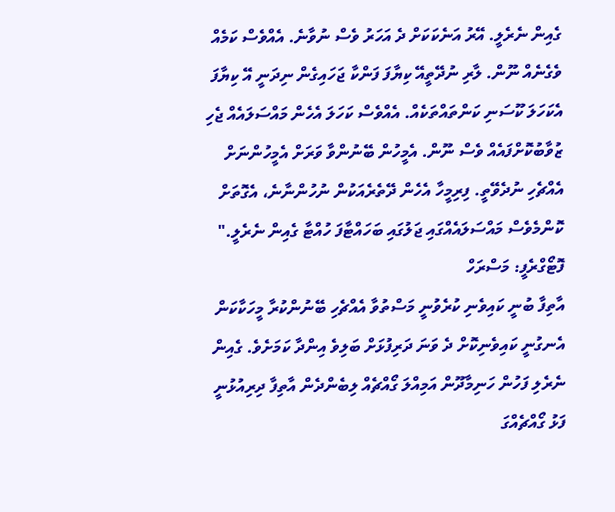ގެއިން ނެރެލީ. އޭރު އަނެކަކަށް ދެ އަހަރު ވެސް ނުވާނެ. އެއްވެސް ކަމެއް ވެގެނެއް ނޫން. ލާރި ނުދޭތީއޭ ކިޔާފަ ފަންކާ ޖަހައިގެން ނިދަނީ އޭ ކިޔާފަ އެކަހަލަ ކޫސަނި ކަންތައްތަކެއް. އެއްވެސް ކަހަލަ އެހެން މައްސަލައެއް ޖެހި ޒުވާބުކޮށްފައެއް ވެސް ނޫން. އެމީހުން ބޭނުންވާ ވަރަށް އެމީހުންނަށް އެއްޗެހި ނުދެވޭތީ. ފިރިމީހާ އެހެން ދޭތެރެއަކުން ނުހުންނާނެ، އެގޮތަށް ކޮންމެވެސް މައްސަލައެއްގައި ޖަލުގައި ބަހައްޓާފަ ހުއްޓާ ގެއިން ނެރެލީ."
ފޮޓޯގްރެފީ: މަސްރަހް
އާތިފާ ބުނީ ކައިވެނި ކުރެވުނީ މަސްތުވާ އެއްޗެހި ބޭނުންކުރާ މީހަކާކަން އެނގުނީ ކައިވެނިކޮށް ދެ ވަނަ ދަރިފުޅަށް ބަލިވެ އިންދާ ކަމަށެވެ. ގެއިން ނެރެލި ފަހުން ހަނިމާދޫން އަމިއްލަ ގޯއްޗެއް ލިބެންދެން އާތިފާ ދިރިއުޅުނީ ފަޅު ގޯއްޗެއްގަ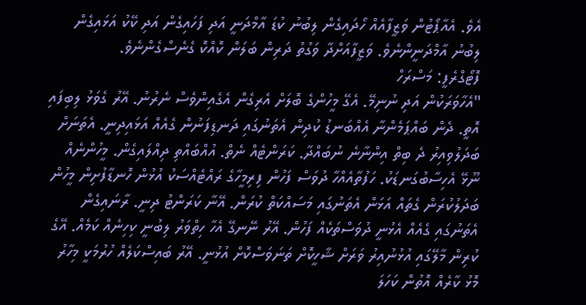އެވެ. އެއާޕޯޓުން ވަޒީފާއެއް ހޯދައިގެން ލިބުނު ކުޑަ އާމްދަނީ އަދި ފަހައިގެން އަދި ކޭކު އަޅައިގެން ލިބުނު އާމްދަނީންނެވެ. ވަޒީފާއަށްދާ ވަގުތު ދަރިން ބަލަން ކޮއްކޮ ގެނެސްގެންނެވެ.
ފޮޓޯގްރެފީ: މަސްރަހް
"އެހާވަރަކުން އަދި ނުނިމޭ. އެގޭ މީހުންގެ ބޮލަށް އެރިގެން އެގެއިންވެސް ނެރުނު. އޭރު ގެވަޅު ލިބިފައި އޮތީ. ދެން ބައްޕަމެންނާ އެއްބަނޑު ކުދިން އެތަނުގައި ދަނޑިފަނުން ގެއެއް އަޅައިދިނީ. އެތަނަށް ބަދަލުވިއިރު ދެ ބިތް އިންނާނެ ނުބައްދާ. ކަރަންޓެއް ނެތް. އުއްބައްތި ދިއްލައިގެން. މީހުންނެއް ނޫޅޭ އެހިސާބުގަނޑަކު. ހަފުތާއެއްހާ ދުވަސް ފަހުން ފިރިމީހާގެ ރައްޓެއްސަކު އުޅުން ހޮނޑާފުށިން މީހުން ބަދަލުކުރަން ގެތައް އަޅަން އެތަނުގައި މަސައްކަތް ކުރަން. އޭނާ ކަރަންޓު ދިނީ. ރާނައިގެން އެތަނުގައި ގެއެއް އެޅުނީ ދުވަސްތަކެއް ފަހުން. އޭރު ނޭނގޭ އެހާ ހިތްވަރު ލިބުނީ ކިހިނެއް ކަމެއް. އޭގެ ކުރިން މާލޭގައި އުޅުނުއިރު ވަރަށް ޝާހީކޮށް ތަނަވަސްކޮށް އުޅުނީ. އޭރު ބައިސްކަލެއް ހުރުމަކީ މިހާރު މޮޅު ކާރެއް އޮތުން ކަހަލަ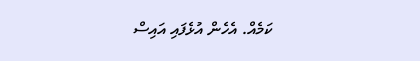ކަމެއް. އެހެން އުޅެފައި އައިސް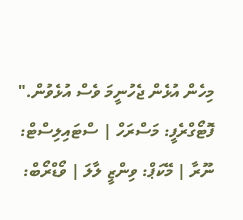މިހެން އުޅެން ޖެހުނީމަ ވެސް އުޅެވުން."
ފޮޓޯގްރެފީ: މަސްރަހް | ސްޓައިލިސްޓް: ނޫރާ | މޭކަޕް: ވިންޒީ ލާލަ | ވޯޑްރޯބް: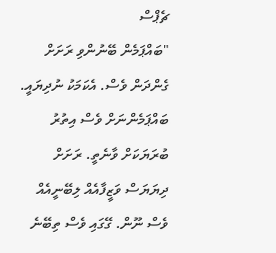ޗެޕްސް
"ބައްޕަމެން ބޭނުންވި ރަށަށް ގެންދަން ވެސް. އެކަމަކު ނުދިޔައީ. ބައްޕަމެންނަށް ވެސް އިތުރު ބުރަޔަކަށް ވާނެތީ. ރަށަށް ދިޔަޔަސް ވަޒީފާއެއް ލިބޭނީއެއް ވެސް ނޫން. ގޭގައި ވެސް ތިބޭނެ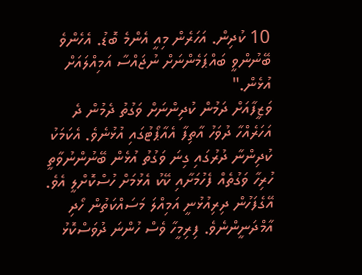10 ކުދިން. އަހަރެން މިއީ އެންމެ ބޮޑު. އެހެންވެ ބޭނުންވީ ބައްޕަމެންނަށް ނުޖައްސާ އަމިއްލައަށް އުޅެން."
ވަޒީފާއަށް ދަމުން ކުދިންނަށް ވަގުތު ދެމުން ދެ އަހަރެއްހާ ދުވަހު އާތިފާ އެއާޕޯޓުގައި އުޅުނެވެ. އެކަމަކު ކުދިންނާ ދުރުގައި ގިނަ ވަގުތު އުޅެން ބޭނުންނުވާތީ ހުރިހާ ވަގުތެއް ފެހުމަށާއި ކޭކު އެޅުމަށް ހުސްކޮށްލީ އެވެ. އޭގެފަހުން ދިރިއުޅުނީ އަމިއްލަ މަސައްކަތުން ހޯދި އާމްދަނީންނެވެ. ފިރިމީހާ ވެސް ހުންނަ ދުވަސްކޮޅު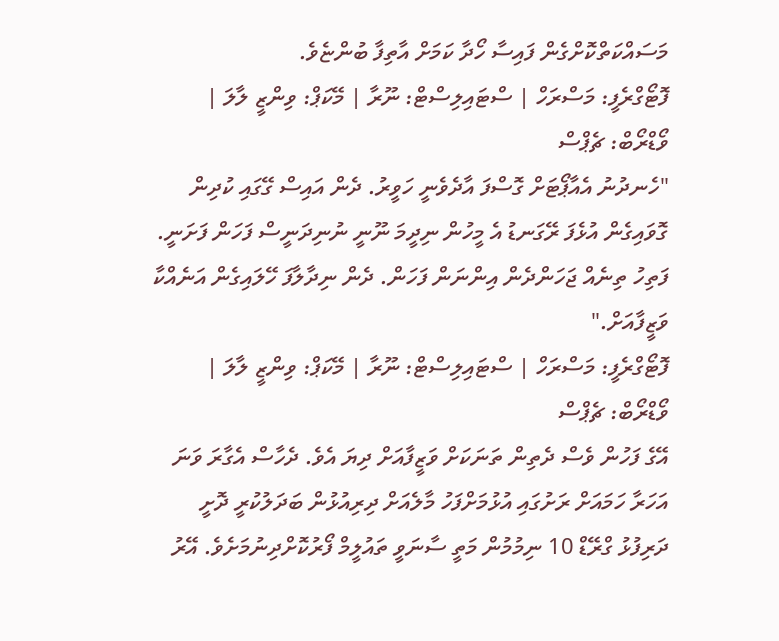މަސައްކަތްކޮށްގެން ފައިސާ ހޯދާ ކަމަށް އާތިފާ ބުންޏެވެ.
ފޮޓޯގްރެފީ: މަސްރަހް | ސްޓައިލިސްޓް: ނޫރާ | މޭކަޕް: ވިންޒީ ލާލަ | ވޯޑްރޯބް: ޗެޕްސް
"ހެނދުނު އެއާޕޯޓަށް ގޮސްފަ އާދެވެނީ ހަވީރު. ދެން އައިސް ގޭގައި ކުދިން ގޮވައިގެން އުޅެފަ ރޭގަނޑު އެ މީހުން ނިދީމަ ނޫނީ ނުނިދަނީސް ފަހަން ފަށަނީ. ފަތިހު ތިނެއް ޖަހަންދެން އިންނަން ފަހަން. ދެން ނިދާލާފަ ހޭލައިގެން އަނެއްކާ ވަޒީފާއަށް."
ފޮޓޯގްރެފީ: މަސްރަހް | ސްޓައިލިސްޓް: ނޫރާ | މޭކަޕް: ވިންޒީ ލާލަ | ވޯޑްރޯބް: ޗެޕްސް
އޭގެ ފަހުން ވެސް ދެތިން ތަނަކަށް ވަޒީފާއަށް ދިޔަ އެވެ. ދެހާސް އެގާރަ ވަނަ އަހަރާ ހަމައަށް ރަށުގައި އުޅުމަށްފަހު މާލެއަށް ދިރިއުޅުން ބަދަލުކުރީ ދޮށީ ދަރިފުޅު ގްރޭޑް 10 ނިމުމުން މަތީ ސާނަވީ ތައުލީމް ފޯރުކޮށްދިނުމަށެވެ. އޭރު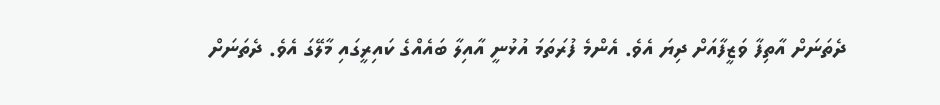ދެތަނަށް އާތިފާ ވަޒީފާއަށް ދިޔަ އެވެ. އެންމެ ފުރަތަމަ އުޅުނީ އާއިލާ ބައެއްގެ ކައިރީގައި މާލޭގަ އެވެ. ދެތަނަށް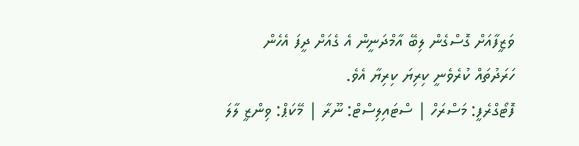ވަޒީފާއަށް ގޮސްގެން ލިބޭ އާމްދަނީން އެ ގެއަށް ދީފަ އެހެން ހަރަދުތައް ކުރެވެނީ ކިރިޔަ ކިރިޔާ އެވެ.
ފޮޓޯގްރެފީ: މަސްރަހް | ސްޓައިލިސްޓް: ނޫރާ | މޭކަޕް: ވިންޒީ ލާލަ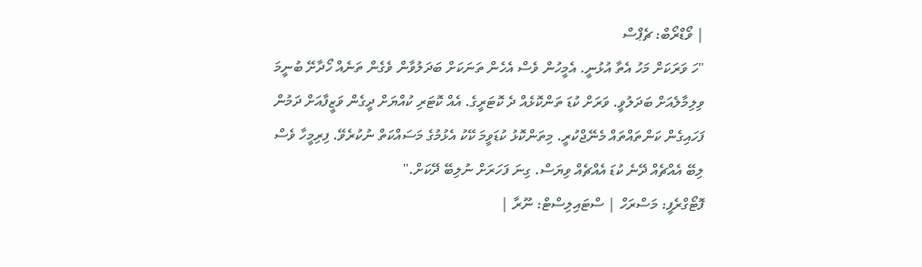| ވޯޑްރޯބް: ޗެޕްސް
"ހަ ވަރަކަށް މަހު އެތާ އުޅުނީ. އެމީހުން ވެސް އެހެން ތަނަކަށް ބަދަލުވާން ވެގެން ތަނެއް ހޯދާށޭ ބުނީމަ ވިލިމާލެއަށް ބަދަލުވީ. ވަރަށް ކުޑަ ތަންކޮޅެއް ދެ ކޮޓަރީގެ. އެއް ކޮޓަރި ކުއްޔަށް ދީގެން ވަޒީފާއަށް ދަމުން ފަހައިގެން ކަންތައްތައް މެނޭޖްކުރީ. މިތަންކޮޅު ކުޑަވީމަ ކޭކު އެޅުމުގެ މަސައްކަތް ނުކުރެވޭ. ފިރިމީހާ ވެސް ލިބޭ އެއްޗެއް ދޭނެ ކުޑަ އެއްޗެއް ވިޔަސް. ގިނަ ފަހަރަށް ނުލިބޭ ދޭކަށް."
ފޮޓޯގްރެފީ: މަސްރަހް | ސްޓައިލިސްޓް: ނޫރާ |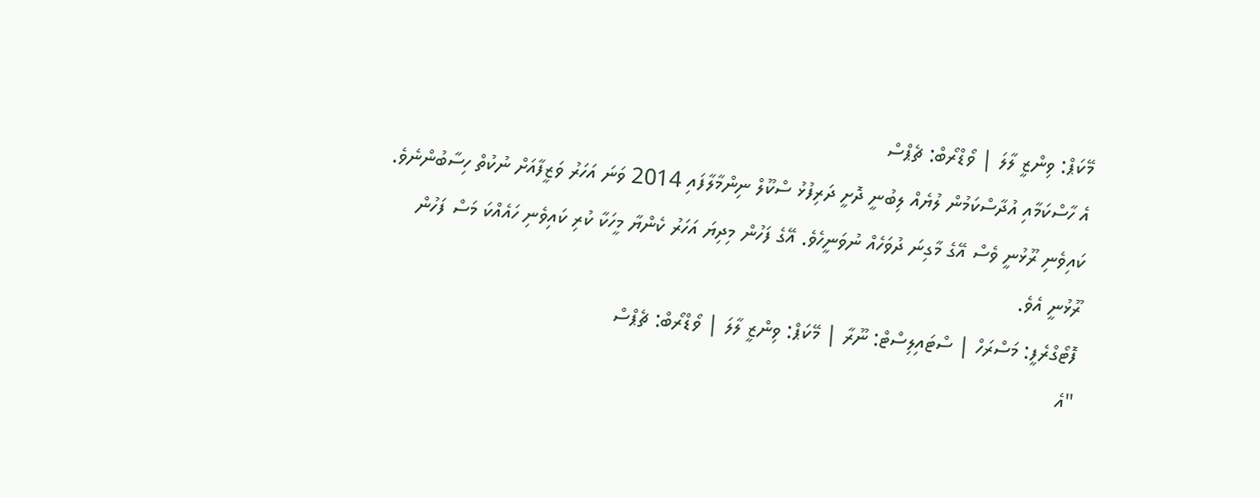މޭކަޕް: ވިންޒީ ލާލަ | ވޯޑްރޯބް: ޗެޕްސް
އެ ހާސްކަމާއި އުދާސްކަމުން ލުޔެއް ލިބުނީ ދޮށީ ދަރިފުޅު ސްކޫލް ނިންމާލާފައި 2014 ވަނަ އަހަރު ވަޒީފާއަށް ނުކުތް ހިސާބުންނެވެ. ކައިވެނި ރޫޅުނީ ވެސް އޭގެ މާގިނަ ދުވަހެއް ނުވަނީހެވެ. އޭގެ ފަހުން މިދިޔަ އަހަރު ކެންޔާ މީހަކާ ކުރި ކައިވެނި ހައެއްކަ މަސް ފަހުން ރޫޅުނީ އެވެ.
ފޮޓޯގްރެފީ: މަސްރަހް | ސްޓައިލިސްޓް: ނޫރާ | މޭކަޕް: ވިންޒީ ލާލަ | ވޯޑްރޯބް: ޗެޕްސް
"އެ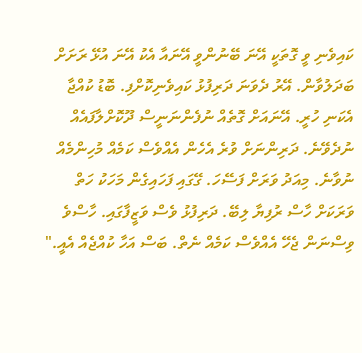ކައިވެނި ވީ ގޮތަކީ އޭނަ ބޭނުންވީ އޭނައާ އެކު އޭނަ އުޅޭ ރަށަށް ބަދަލުވާން. އޭރު ދެވަނަ ދަރިފުޅު ކައިވެނިކޮށްފި. ބޮޑު ކުއްޖާ އެކަނި ހުރީ. އޭނައަށް ގޮތެއް ނުފެންނަނީސް ދޫކޮށްލާފައެއް ނުދެވޭނެ. ދަރިންނަށް ވުރެ އެހެން އެއްވެސް ކަމެއް މުހިންމެއް ނުވާނެ. މިއަދު ވަރަށް ފަސޭހަ. ގޭގައި ފަހައިގެން މަހަކު ހަތް ވަރަކަށް ހާސް ރުފިޔާ ލިބޭ. ދަރިފުޅު ވެސް ވަޒީފާގައި. ހާސްވެ ވިސްނަން ޖެހޭ އެއްވެސް ކަމެއް ނެތް. ބަސް އަހާ ކުއްޖެއް އެއީ."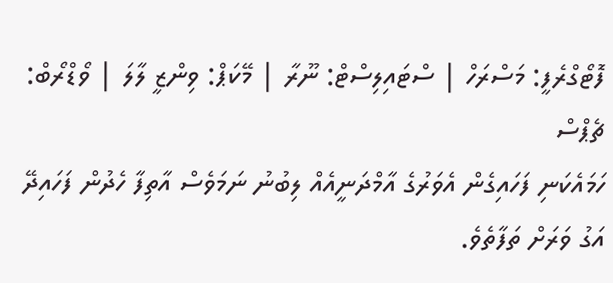ފޮޓޯގްރެފީ: މަސްރަހް | ސްޓައިލިސްޓް: ނޫރާ | މޭކަޕް: ވިންޒީ ލާލަ | ވޯޑްރޯބް: ޗެޕްސް
ހަމައެކަނި ފަހައިގެން އެވަރުގެ އާމްދަނީއެއް ލިބުނު ނަމަވެސް އާތިފާ ހެދުން ފަހައިދޭ އަގު ވަރަށް ތަފާތެވެ.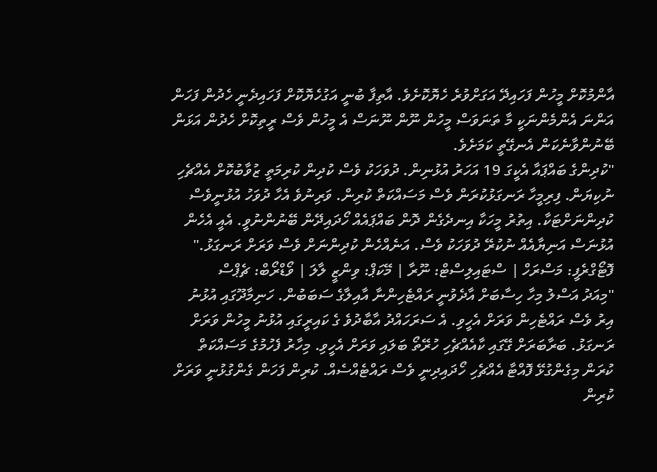އާންމުކޮށް މީހުން ފަހައިދޭ އަގަށްވުރެ ހެޔޮކޮށެވެ. އާތިފާ ބުނީ އަގުހެޔޮކޮށް ފަހައިދެނީ ހެދުން ފަހަން އަންނަ އެންމެންނަކީ މާ ތަނަވަސް މީހުން ނޫން ނޫނަސް އެ މީހުން ވެސް ރީތިކޮށް ހެދުން އަޅަން ބޭނުންވާނެކަން އެނގޭތީ ކަމަށެވެ.
"ކުދިންގެ ބައްޕައާ އެކީގަ 19 އަހަރު އުޅުނިން. ދުވަހަކު ވެސް ކުދިން ކުރިމަތީ ޒުވާބުކޮށް އެއްޗެހި ނުކިޔަން. ފިރިމީހާ ރަނގަޅުކުރަން ވެސް މަސައްކަތް ކުރިން. ވަރިނުވެ އެހާ ދުވަހު އުޅުނީވެސް ކުދިންނަށްޓަކާ. އިތުރު މީހަކާ އިނދެގެން ދޮން ބައްޕައެއް ހޯދައިދޭން ބޭނުންނުވީ. އެއީ އެހެން އުޅުނަސް އަނިޔާއެއް ނުކުރޭ ދުވަހަކު ވެސް. އަނެއްހެން ކުދިންނަށް ވެސް ވަރަށް ރަނގަޅު."
ފޮޓޯގްރެފީ: މަސްރަހް | ސްޓައިލިސްޓް: ނޫރާ | މޭކަޕް: ވިންޒީ ލާލަ | ވޯޑްރޯބް: ޗެޕްސް
"މިއަދު އަސްލު މިހާ ހިސާބަށް އާދެވުނީ ރައްޓެހިންނާ އާއިލާގެ ސަބަބުން. ހަނިމާދޫގައި އުޅުނު އިރު ވެސް ރައްޓެހިން ވަރަށް އެހީވި. އެ ސަރަހައްދު އާބާދުވެ ގެ ކައިރީގައި އުޅުނު މީހުން ވަރަށް ރަނގަޅު. ބަރާބަރަށް ގޭގައި ކާއެއްޗެހި ހުރޭތޯ ބަލައި ވަރަށް އެހީވި. މިހާރު ފެހުމުގެ މަސައްކަތް ކުރަން މިގެންގުޅޭ ފޮއްޓާ އެއްޗެހި ހޯދައިދިނީ ވެސް ރައްޓެއްސެއް. ކުރިން ފަހަން ގެންގުޅުނީ ވަރަށް ކުރިން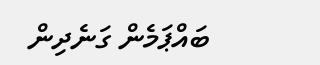ބައްޕަމެން ގަނެދިން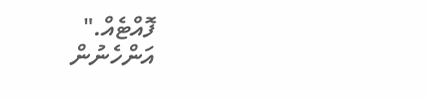ފޮއްޓެއް."
އަންހެނުން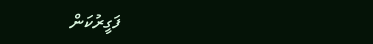ފަގީރުކަން